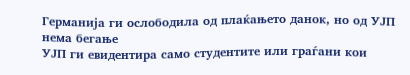Германија ги ослободила од плаќањето данок, но од УЈП нема бегање
УЈП ги евидентира само студентите или граѓани кои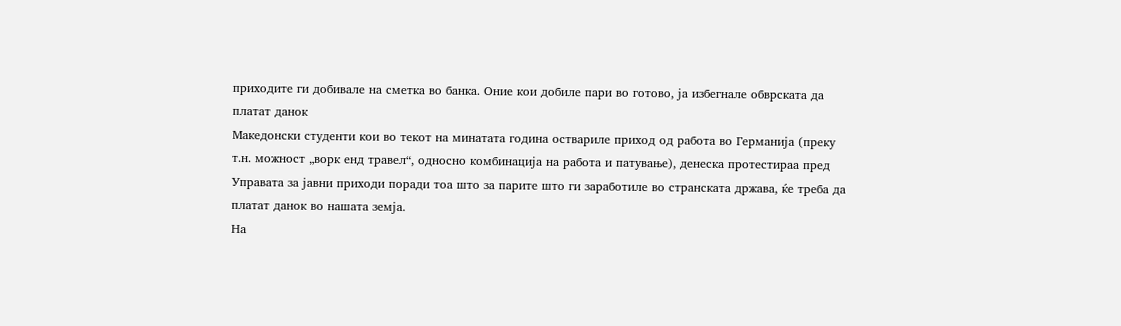приходите ги добивале на сметка во банка. Оние кои добиле пари во готово, ја избегнале обврската да платат данок
Македонски студенти кои во текот на минатата година оствариле приход од работа во Германија (преку т.н. можност „ворк енд травел“, односно комбинација на работа и патување), денеска протестираа пред Управата за јавни приходи поради тоа што за парите што ги заработиле во странската држава, ќе треба да платат данок во нашата земја.
На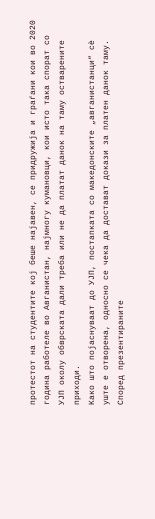протестот на студентите кој беше најавен, се придружија и граѓани кои во 2020 година работеле во Авганистан, најмногу кумановци, кои исто така спорат со УЈП околу обврската дали треба или не да платат данок на таму остварените приходи.
Како што појаснуваат до УЈП, постапката со македонските „авганистанци“ сѐ уште е отворена, односно се чека да достават докази за платен данок таму.
Според презентираните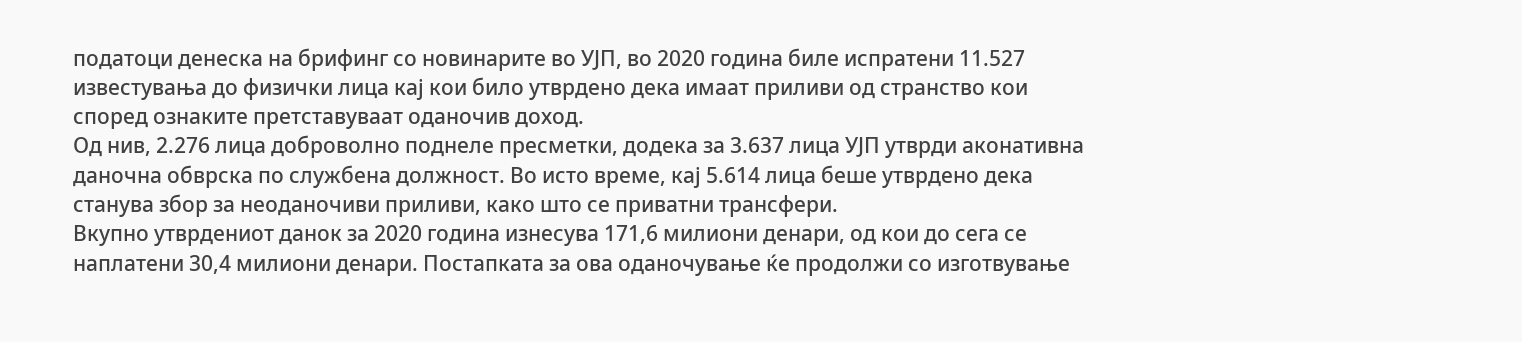податоци денеска на брифинг со новинарите во УЈП, во 2020 година биле испратени 11.527 известувања до физички лица кај кои било утврдено дека имаат приливи од странство кои според ознаките претставуваат оданочив доход.
Од нив, 2.276 лица доброволно поднеле пресметки, додека за 3.637 лица УЈП утврди аконативна даночна обврска по службена должност. Во исто време, кај 5.614 лица беше утврдено дека станува збор за неoданочиви приливи, како што се приватни трансфери.
Вкупно утврдениот данок за 2020 година изнесува 171,6 милиони денари, од кои до сега се наплатени 30,4 милиони денари. Постапката за ова оданочување ќе продолжи со изготвување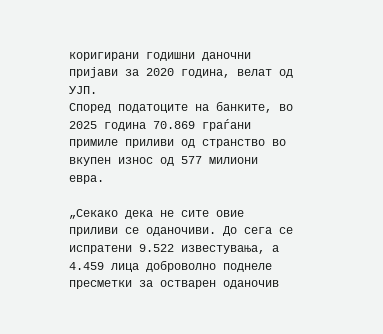коригирани годишни даночни пријави за 2020 година, велат од УЈП.
Според податоците на банките, во 2025 година 70.869 граѓани примиле приливи од странство во вкупен износ од 577 милиони евра.

„Секако дека не сите овие приливи се оданочиви. До сега се испратени 9.522 известувања, а 4.459 лица доброволно поднеле пресметки за остварен оданочив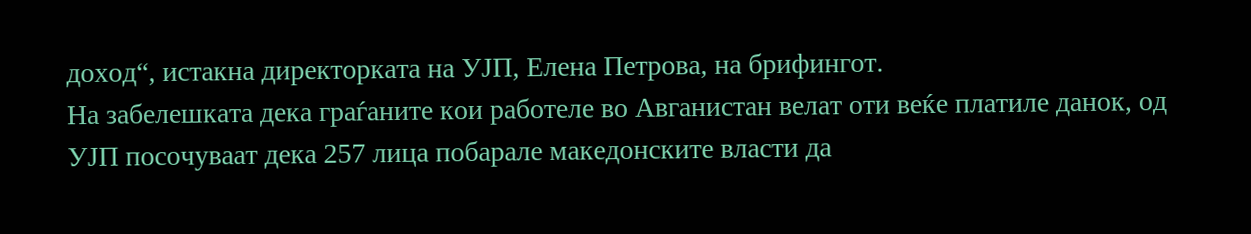доход“, истакна директорката на УЈП, Елена Петрова, на брифингот.
На забелешката дека граѓаните кои работеле во Авганистан велат оти веќе платиле данок, од УЈП посочуваат дека 257 лица побарале македонските власти да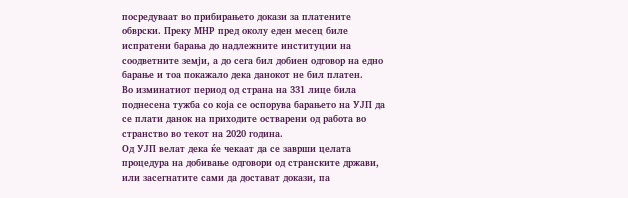посредуваат во прибирањето докази за платените обврски. Преку МНР пред околу еден месец биле испратени барања до надлежните институции на соодветните земји, а до сега бил добиен одговор на едно барање и тоа покажало дека данокот не бил платен.
Во изминатиот период од страна на 331 лице била поднесена тужба со која се оспорува барањето на УЈП да се плати данок на приходите остварени од работа во странство во текот на 2020 година.
Од УЈП велат дека ќе чекаат да се заврши целата процедура на добивање одговори од странските држави, или засегнатите сами да достават докази, па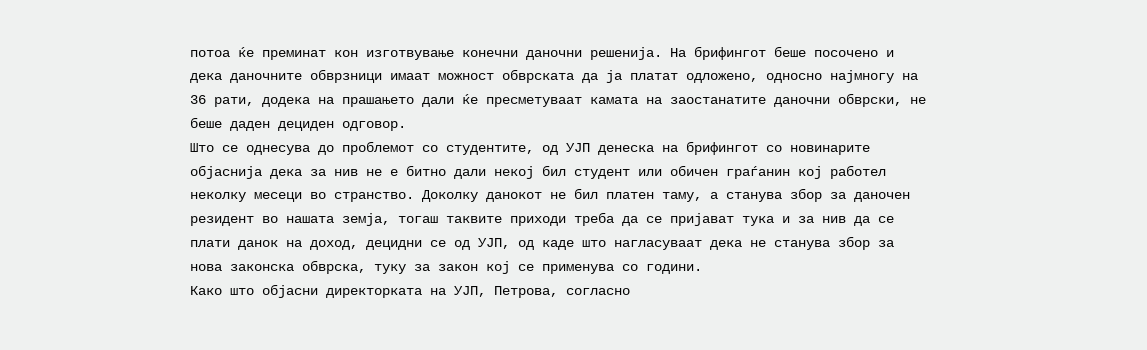потоа ќе преминат кон изготвување конечни даночни решенија. На брифингот беше посочено и дека даночните обврзници имаат можност обврската да ја платат одложено, односно најмногу на 36 рати, додека на прашањето дали ќе пресметуваат камата на заостанатите даночни обврски, не беше даден дециден одговор.
Што се однесува до проблемот со студентите, од УЈП денеска на брифингот со новинарите објаснија дека за нив не е битно дали некој бил студент или обичен граѓанин кој работел неколку месеци во странство. Доколку данокот не бил платен таму, а станува збор за даночен резидент во нашата земја, тогаш таквите приходи треба да се пријават тука и за нив да се плати данок на доход, децидни се од УЈП, од каде што нагласуваат дека не станува збор за нова законска обврска, туку за закон кој се применува со години.
Како што објасни директорката на УЈП, Петрова, согласно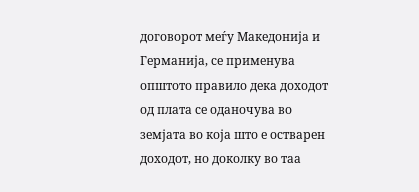договорот меѓу Македонија и Германија, се применува општото правило дека доходот од плата се оданочува во земјата во која што е остварен доходот, но доколку во таа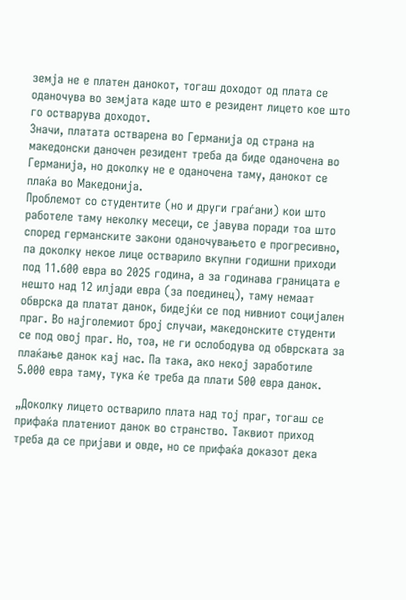земја не е платен данокот, тогаш доходот од плата се оданочува во земјата каде што е резидент лицето кое што го остварува доходот.
Значи, платата остварена во Германија од страна на македонски даночен резидент треба да биде оданочена во Германија, но доколку не е оданочена таму, данокот се плаќа во Македонија.
Проблемот со студентите (но и други граѓани) кои што работеле таму неколку месеци, се јавува поради тоа што според германските закони оданочувањето е прогресивно, па доколку некое лице остварило вкупни годишни приходи под 11.600 евра во 2025 година, а за годинава границата е нешто над 12 илјади евра (за поединец), таму немаат обврска да платат данок, бидејќи се под нивниот социјален праг. Во најголемиот број случаи, македонските студенти се под овој праг. Но, тоа, не ги ослободува од обврската за плаќање данок кај нас. Па така, ако некој заработиле 5.000 евра таму, тука ќе треба да плати 500 евра данок.

„Доколку лицето остварило плата над тој праг, тогаш се прифаќа платениот данок во странство. Таквиот приход треба да се пријави и овде, но се прифаќа доказот дека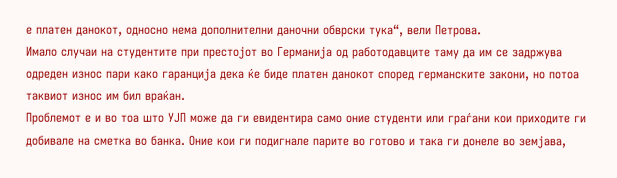е платен данокот, односно нема дополнителни даночни обврски тука“, вели Петрова.
Имало случаи на студентите при престојот во Германија од работодавците таму да им се задржува одреден износ пари како гаранција дека ќе биде платен данокот според германските закони, но потоа таквиот износ им бил враќан.
Проблемот е и во тоа што УЈП може да ги евидентира само оние студенти или граѓани кои приходите ги добивале на сметка во банка. Оние кои ги подигнале парите во готово и така ги донеле во земјава,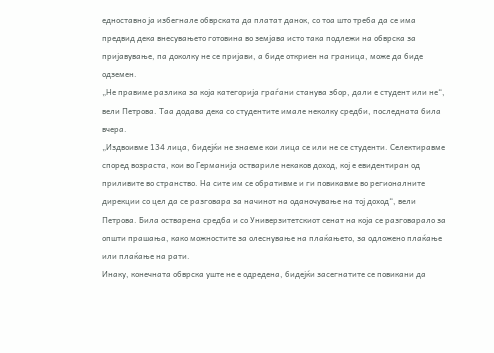едноставно ја избегнале обврската да платат данок, со тоа што треба да се има предвид дека внесувањето готовина во земјава исто така подлежи на обврска за пријавување, па доколку не се пријави, а биде откриен на граница, може да биде одземен.
„Не правиме разлика за која категорија граѓани станува збор, дали е студент или не“, вели Петрова. Таа додава дека со студентите имале неколку средби, последната била вчера.
„Издвоивме 134 лица, бидејќи не знаеме кои лица се или не се студенти. Селектиравме според возраста, кои во Германија оствариле некаков доход, кој е евидентиран од приливите во странство. На сите им се обративме и ги повикавме во регионалните дирекции со цел да се разговара за начинот на оданочување на тој доход“, вели Петрова. Била остварена средба и со Универзитетскиот сенат на која се разговарало за општи прашања, како можностите за олеснување на плаќањето, за одложено плаќање или плаќање на рати.
Инаку, конечната обврска уште не е одредена, бидејќи засегнатите се повикани да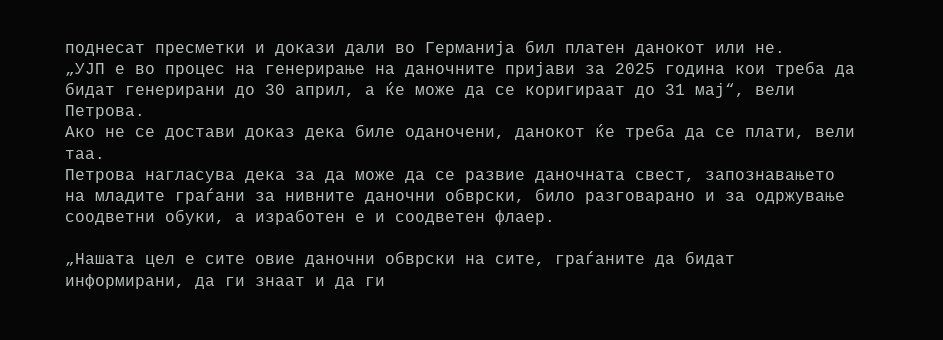поднесат пресметки и докази дали во Германија бил платен данокот или не.
„УЈП е во процес на генерирање на даночните пријави за 2025 година кои треба да бидат генерирани до 30 април, а ќе може да се коригираат до 31 мај“, вели Петрова.
Ако не се достави доказ дека биле оданочени, данокот ќе треба да се плати, вели таа.
Петрова нагласува дека за да може да се развие даночната свест, запознавањето на младите граѓани за нивните даночни обврски, било разговарано и за одржување соодветни обуки, а изработен е и соодветен флаер.

„Нашата цел е сите овие даночни обврски на сите, граѓаните да бидат информирани, да ги знаат и да ги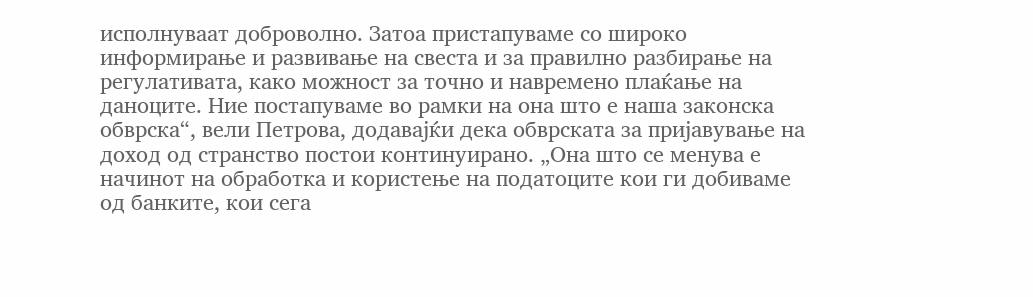исполнуваат доброволно. Затоа пристапуваме со широко информирање и развивање на свеста и за правилно разбирање на регулативата, како можност за точно и навремено плаќање на даноците. Ние постапуваме во рамки на она што е наша законска обврска“, вели Петрова, додавајќи дека обврската за пријавување на доход од странство постои континуирано. „Она што се менува е начинот на обработка и користење на податоците кои ги добиваме од банките, кои сега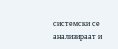системски се анализираат и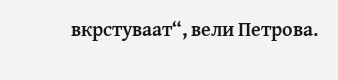вкрстуваат“, вели Петрова.